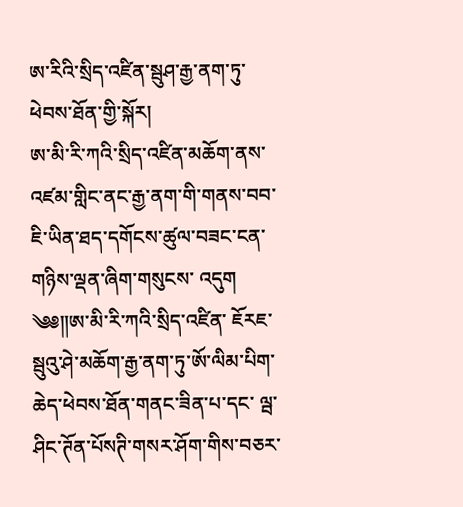ཨ་རིའི་སྲིད་འཛིན་སྦུཤ་རྒྱ་ནག་ཏུ་ཕེབས་ཐོན་གྱི་སྐོར།
ཨ་མི་རི་ཀའི་སྲིད་འཛིན་མཆོག་ནས་འཛམ་གླིང་ནང་རྒྱ་ནག་གི་གནས་བབ་ཇི་ཡིན་ཐད་དགོངས་ཚུལ་བཟང་ངན་གཉིས་ལྡན་ཞིག་གསུངས་ འདུག
༄༅༎ཨ་མི་རི་ཀའི་སྲིད་འཛིན་ ཇོརཇ་སྦུའུ་ཤེ་མཆོག་རྒྱ་ནག་ཏུ་ཨོ་ལིམ་པིག་ཆེད་ཕེབས་ཐོན་གནང་ཟིན་པ་དང་ ལྦ་ཤིང་ཊོན་པོསཊི་གསར་ཤོག་གིས་བཅར་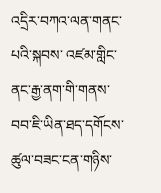འདྲིར་བཀའ་ལན་གནང་པའི་སྐབས་ འཛམ་གླིང་ནང་རྒྱ་ནག་གི་གནས་བབ་ཇི་ཡིན་ཐད་དགོངས་ཚུལ་བཟང་ངན་གཉིས་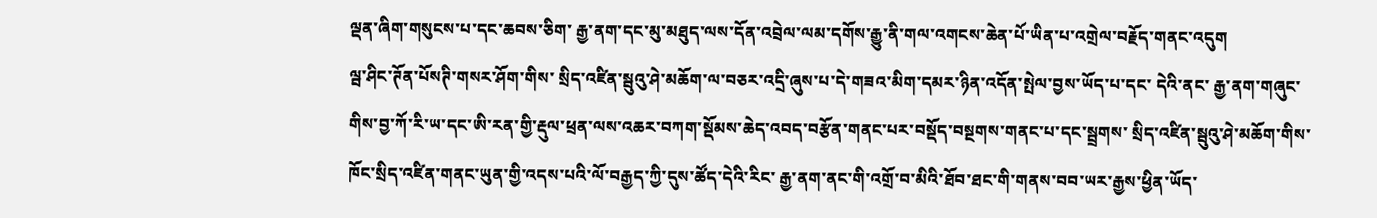ལྡན་ཞིག་གསུངས་པ་དང་ཆབས་ཅིག་ རྒྱ་ནག་དང་མུ་མཐུད་ལས་དོན་འབྲེལ་ལམ་དགོས་རྒྱུ་ནི་གལ་འགངས་ཆེན་པོ་ཡིན་པ་འགྲེལ་བརྗོད་གནང་འདུག
ལྦ་ཤིང་ཊོན་པོསཊི་གསར་ཤོག་གིས་ སྲིད་འཛིན་སྦུའུ་ཤེ་མཆོག་ལ་བཅར་འདྲི་ཞུས་པ་དེ་གཟའ་མིག་དམར་ཉིན་འདོན་སྤེལ་བྱས་ཡོད་པ་དང་ དེའི་ནང་ རྒྱ་ནག་གཞུང་གིས་བྱ་ཀོ་རི་ཡ་དང་ཨི་རན་གྱི་རྡུལ་ཕྲན་ལས་འཆར་བཀག་སྡོམས་ཆེད་འབད་བརྩོན་གནང་པར་བསྡོད་བསྔགས་གནང་པ་དང་སྦྲགས་ སྲིད་འཛིན་སྦུའུ་ཤེ་མཆོག་གིས་ ཁོང་སྲིད་འཛིན་གནང་ཡུན་གྱི་འདས་པའི་ལོ་བརྒྱད་ཀྱི་དུས་ཚོད་དེའི་རིང་ རྒྱ་ནག་ནང་གི་འགྲོ་བ་མིའི་ཐོབ་ཐང་གི་གནས་བབ་ཡར་རྒྱས་ཕྱིན་ཡོད་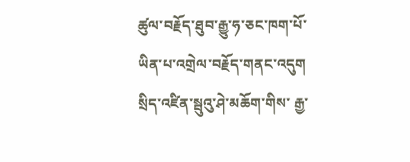ཚུལ་བརྗོད་ཐུབ་རྒྱུ་ཧ་ཅང་ཁག་པོ་ཡིན་པ་འགྲེལ་བརྗོད་གནང་འདུག
སྲིད་འཛིན་སྦུའུ་ཤེ་མཆོག་གིས་ རྒྱ་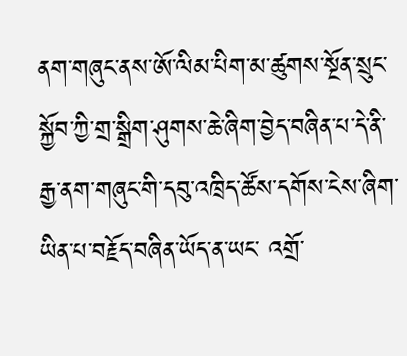ནག་གཞུང་ནས་ཨོ་ལིམ་པིག་མ་ཚུགས་སྔོན་སྲུང་སྐྱོབ་ཀྱི་གྲ་སྒྲིག་ཤུགས་ཆེ་ཞིག་བྱེད་བཞིན་པ་དེ་ནི་ རྒྱ་ནག་གཞུང་གི་དབུ་འཁྲིད་ཚོས་དགོས་ངེས་ཞིག་ཡིན་པ་བརྗོད་བཞིན་ཡོད་ན་ཡང་ འགྲོ་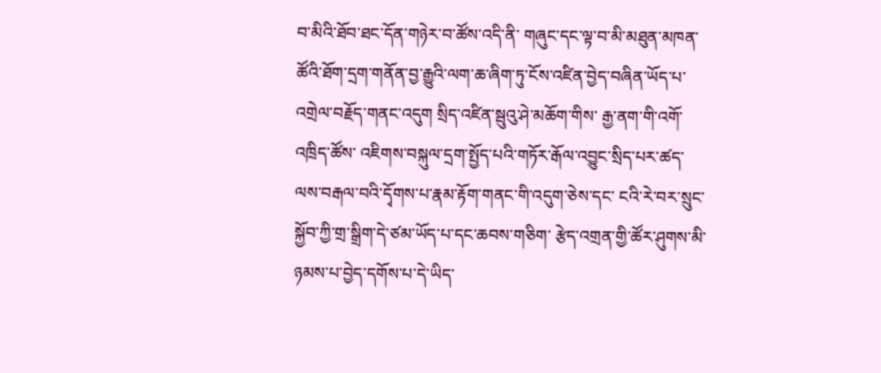བ་མིའི་ཐོབ་ཐང་དོན་གཉེར་བ་ཚོས་འདི་ནི་ གཞུང་དང་ལྟ་བ་མི་མཐུན་མཁན་ཚོའི་ཐོག་དྲག་གནོན་བྱ་རྒྱུའི་ལག་ཆ་ཞིག་ཏུ་ངོས་འཛིན་བྱེད་བཞིན་ཡོད་པ་འགྲེལ་བརྗོད་གནང་འདུག སྲིད་འཛིན་སྦུའུ་ཤེ་མཆོག་གིས་ རྒྱ་ནག་གི་འགོ་འཁྲིད་ཚོས་ འཇིགས་བསྐུལ་དྲག་སྤྱོད་པའི་གཏོར་རྒོལ་འབྱུང་སྲིད་པར་ཚད་ལས་བརྒལ་བའི་དྭོགས་པ་རྣམ་རྟོག་གནང་གི་འདུག་ཅེས་དང་ ངའི་རེ་བར་སྲུང་སྐྱོབ་ཀྱི་གྲ་སྒྲིག་དེ་ཙམ་ཡོད་པ་དང་ཆབས་གཅིག་ རྩེད་འགྲན་གྱི་ཚོར་ཤུགས་མི་ཉམས་པ་བྱེད་དགོས་པ་དེ་ཡིད་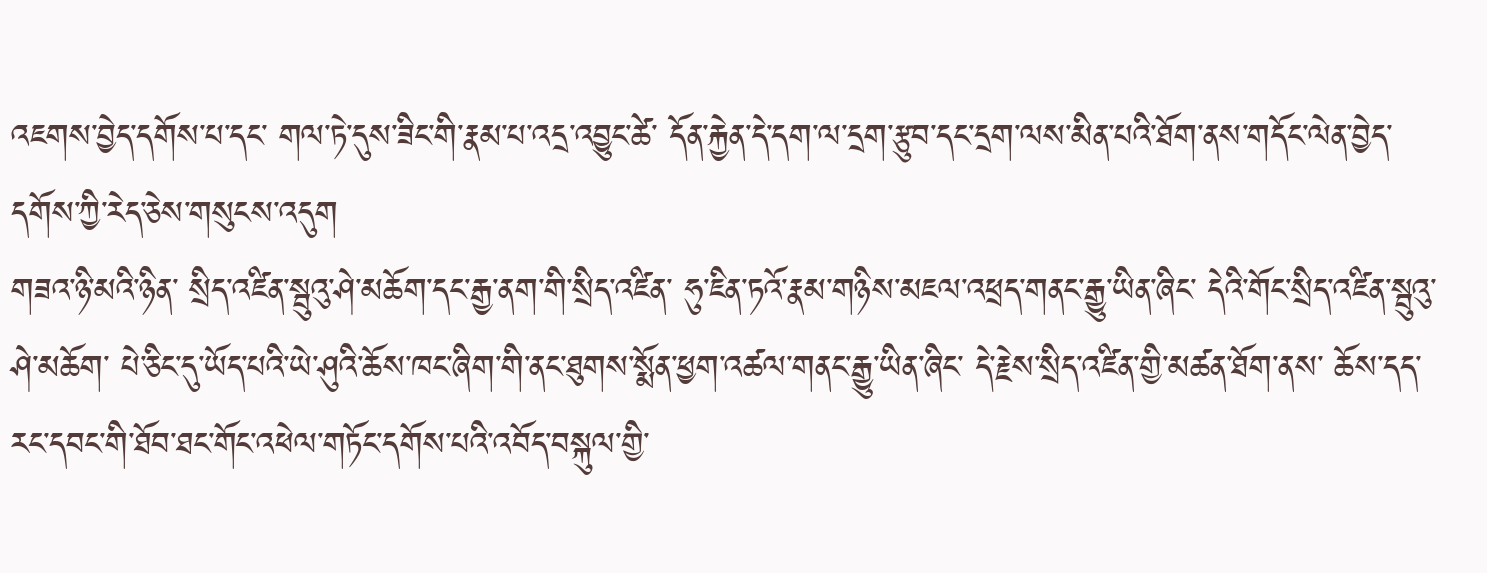འཇགས་བྱེད་དགོས་པ་དང་ གལ་ཏེ་དུས་ཟིང་གི་རྣམ་པ་འདྲ་འབྱུང་ཚེ་ དོན་རྐྱེན་དེ་དག་ལ་དྲག་རྩུབ་དང་དྲག་ལས་མིན་པའི་ཐོག་ནས་གདོང་ལེན་བྱེད་དགོས་ཀྱི་རེད་ཅེས་གསུངས་འདུག
གཟའ་ཉི་མའི་ཉིན་ སྲིད་འཛིན་སྦུའུ་ཤེ་མཆོག་དང་རྒྱ་ནག་གི་སྲིད་འཛིན་ ཧུ་ཇིན་ཏའོ་རྣམ་གཉིས་མཇལ་འཕྲད་གནང་རྒྱུ་ཡིན་ཞིང་ དེའི་གོང་སྲིད་འཛིན་སྦུའུ་ཤེ་མཆོག་ པེ་ཅིང་དུ་ཡོད་པའི་ཡེ་ཤུའི་ཆོས་ཁང་ཞིག་གི་ནང་ཐུགས་སྨོན་ཕྱག་འཚལ་གནང་རྒྱུ་ཡིན་ཞིང་ དེ་རྗེས་སྲིད་འཛིན་གྱི་མཚན་ཐོག་ནས་ ཆོས་དད་རང་དབང་གི་ཐོབ་ཐང་གོང་འཕེལ་གཏོང་དགོས་པའི་འབོད་བསྐུལ་གྱི་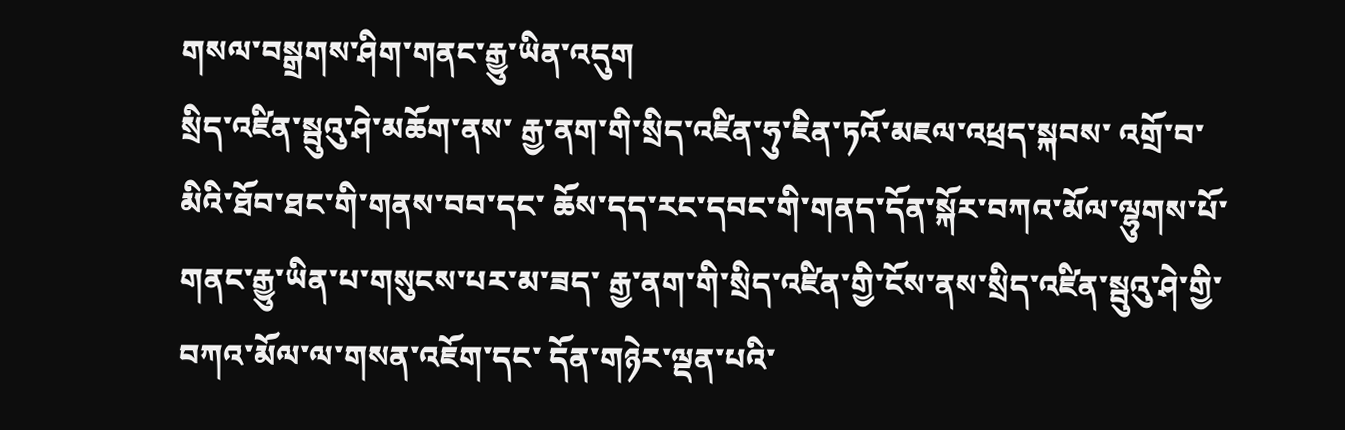གསལ་བསྒྲགས་ཤིག་གནང་རྒྱུ་ཡིན་འདུག
སྲིད་འཛིན་སྦུའུ་ཤེ་མཆོག་ནས་ རྒྱ་ནག་གི་སྲིད་འཛིན་ཧུ་ཇིན་ཏའོ་མཇལ་འཕྲད་སྐབས་ འགྲོ་བ་མིའི་ཐོབ་ཐང་གི་གནས་བབ་དང་ ཆོས་དད་རང་དབང་གི་གནད་དོན་སྐོར་བཀའ་མོལ་ལྷུགས་པོ་གནང་རྒྱུ་ཡིན་པ་གསུངས་པར་མ་ཟད་ རྒྱ་ནག་གི་སྲིད་འཛིན་གྱི་ངོས་ནས་སྲིད་འཛིན་སྦུའུ་ཤེ་གྱི་བཀའ་མོལ་ལ་གསན་འཇོག་དང་ དོན་གཉེར་ལྡན་པའི་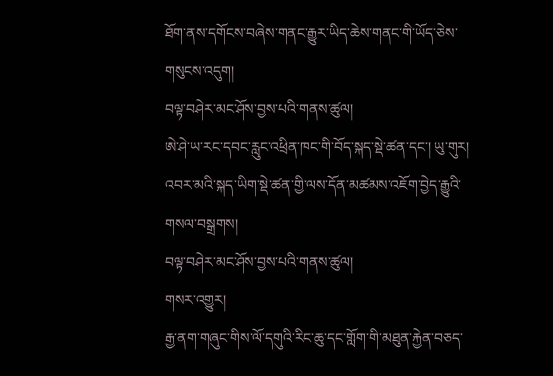ཐོག་ནས་དགོངས་བཞེས་གནང་རྒྱུར་ཡིད་ཆེས་གནང་གི་ཡོད་ཅེས་གསུངས་འདུག།
བལྟ་བཤེར་མང་ཤོས་བྱས་པའི་གནས་ཚུལ།
ཨེ་ཤེ་ཡ་རང་དབང་རླུང་འཕྲིན་ཁང་གི་བོད་སྐད་སྡེ་ཚན་དང་། ཡུ་གུར། འབར་མའི་སྐད་ཡིག་སྡེ་ཚན་གྱི་ལས་དོན་མཚམས་འཇོག་བྱེད་རྒྱུའི་གསལ་བསྒྲགས།
བལྟ་བཤེར་མང་ཤོས་བྱས་པའི་གནས་ཚུལ།
གསར་འགྱུར།
རྒྱ་ནག་གཞུང་གིས་ལོ་དགུའི་རིང་ཆུ་དང་གློག་གི་མཐུན་རྐྱེན་བཅད་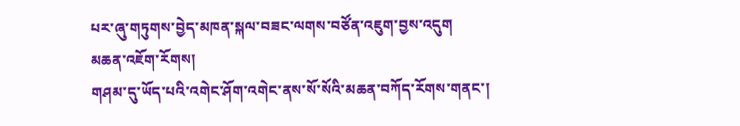པར་ཞུ་གཏུགས་བྱེད་མཁན་སྐལ་བཟང་ལགས་བཙོན་འཇུག་བྱས་འདུག
མཆན་འཇོག་རོགས།
གཤམ་དུ་ཡོད་པའི་འགེང་ཤོག་འགེང་ནས་སོ་སོའི་མཆན་བཀོད་རོགས་གནང་།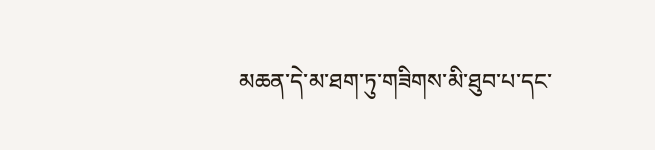མཆན་དེ་མ་ཐག་ཏུ་གཟིགས་མི་ཐུབ་པ་དང་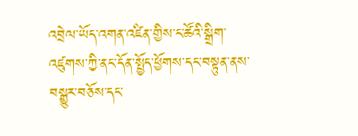འབྲེལ་ཡོད་འགན་འཛིན་གྱིས་ང་ཚོའི་སྒྲིག་འཛུགས་ཀྱི་ནང་དོན་སྤྱོད་ཕྱོགས་དང་བསྟུན་ནས་བསྒྱུར་བཅོས་དང་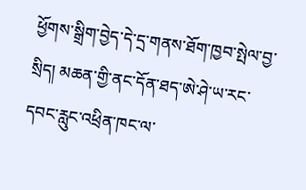ཕྱོགས་སྒྲིག་བྱེད་དེ་དྲ་གནས་ཐོག་ཁྱབ་སྤེལ་བྱ་སྲིད། མཆན་གྱི་ནང་དོན་ཐད་ཨེ་ཤེ་ཡ་རང་དབང་རླུང་འཕྲིན་ཁང་ལ་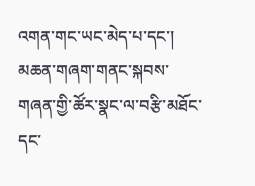འགན་གང་ཡང་མེད་པ་དང་། མཆན་གཞག་གནང་སྐབས་གཞན་གྱི་ཚོར་སྣང་ལ་བརྩི་མཐོང་དང་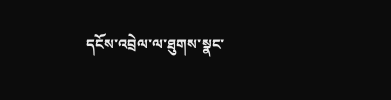དངོས་འབྲེལ་ལ་ཐུགས་སྣང་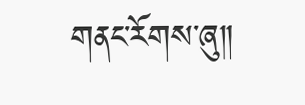གནང་རོགས་ཞུ༎